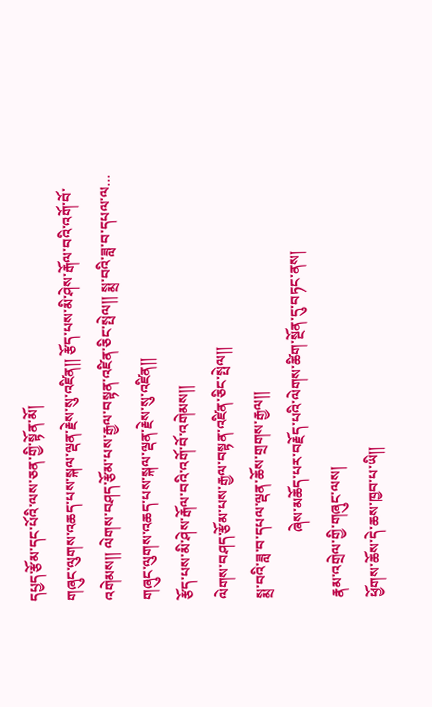དཔྱད་རྩོམ་དང་པོའི་ལས་ཅན་གྱི་སྟོན་མོ།
གཞུང་ལུགས་འཆད་པས་སྐལ་ལྡན་རྗེས་སུ་འཛིན།། རྩོད་པས་མི་ཤེས་རྒོལ་བའི་འགོ་བོ་འགེམས།། ལེགས་བཤད་རྩོམ་པས་རྒྱལ་བསྟན་འཛིན་ཅིང་སྤེལ།། སྨྲ་བའི་ཟླ་བ་དཔལ་ལ...
གཞུང་ལུགས་འཆད་པས་སྐལ་ལྡན་རྗེས་སུ་འཛིན།།
རྩོད་པས་མི་ཤེས་རྒོལ་བའི་འགོ་བོ་འགེམས།།
ལེགས་བཤད་རྩོམ་པས་རྒྱལ་བསྟན་འཛིན་ཅིང་སྤེལ།།
སྨྲ་བའི་ཟླ་བ་དཔལ་ལྡན་ཆོས་གྲགས་རྒྱལ།།
                  ཞེས་མཆོད་པར་བརྗོད་པའི་ལེགས་ཚིག་སྔོན་དུ་བཏང་ནས།
རྣམ་འགྲེལ་གྱི་གཞུང་ལས།
ཕྱོགས་ཆོས་དེ་ཆས་ཁྱབ་པ་ཡི།།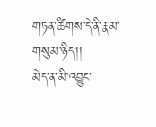གཏན་ཚིགས་དེ་ནི་རྣམ་གསུམ་ཉིད།།
མེད་ན་མི་འབྱུང་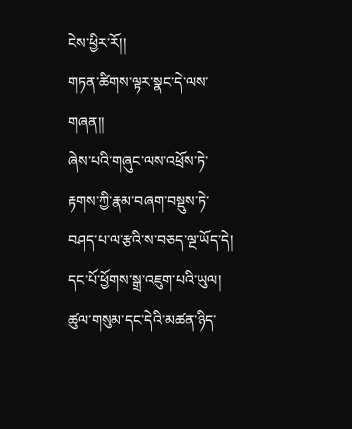ངེས་ཕྱིར་རོ།།
གཏན་ཚིགས་ལྟར་སྣང་དེ་ལས་གཞན།།
ཞེས་པའི་གཞུང་ལས་འཕྲོས་ཏེ་རྟགས་ཀྱི་རྣམ་བཞག་བསྡུས་ཏེ་བཤད་པ་ལ་རྩའི་ས་བཅད་ལྔ་ཡོད་དེ། དང་པོ་ཕྱོགས་སྒྲ་འཇུག་པའི་ཡུལ། ཚུལ་གསུམ་དང་དེའི་མཚན་ཉིད་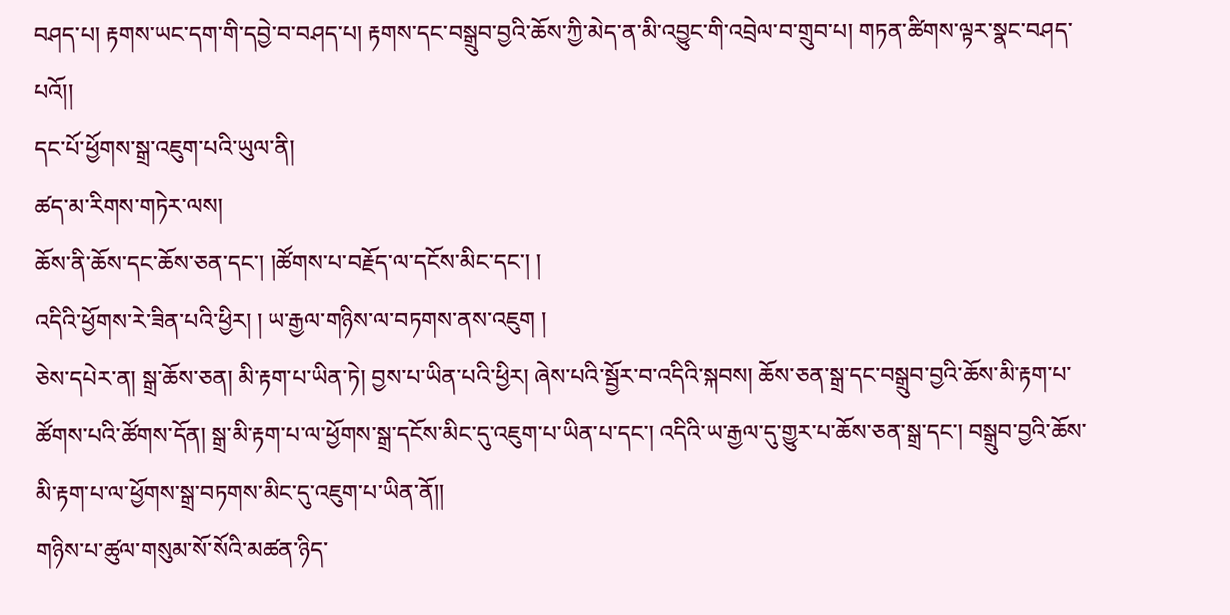བཤད་པ། རྟགས་ཡང་དག་གི་དབྱེ་བ་བཤད་པ། རྟགས་དང་བསྒྲུབ་བྱའི་ཆོས་ཀྱི་མེད་ན་མི་འབྱུང་གི་འབྲེལ་བ་གྲུབ་པ། གཏན་ཚིགས་ལྟར་སྣང་བཤད་པའོ།།
དང་པོ་ཕྱོགས་སྒྲ་འཇུག་པའི་ཡུལ་ནི།
ཚད་མ་རིགས་གཏེར་ལས།
ཆོས་ནི་ཆོས་དང་ཆོས་ཅན་དང་། །ཚོགས་པ་བརྗོད་ལ་དངོས་མིང་དང་། །
འདིའི་ཕྱོགས་རེ་ཟིན་པའི་ཕྱིར། ། ཡ་རྒྱལ་གཉིས་ལ་བཏགས་ནས་འཇུག །
ཅེས་དཔེར་ན། སྒྲ་ཆོས་ཅན། མི་རྟག་པ་ཡིན་ཏེ། བྱས་པ་ཡིན་པའི་ཕྱིར། ཞེས་པའི་སྦྱོར་བ་འདིའི་སྐབས། ཆོས་ཅན་སྒྲ་དང་བསྒྲུབ་བྱའི་ཆོས་མི་རྟག་པ་ཚོགས་པའི་ཚོགས་དོན། སྒྲ་མི་རྟག་པ་ལ་ཕྱོགས་སྒྲ་དངོས་མིང་དུ་འཇུག་པ་ཡིན་པ་དང་། འདིའི་ཡ་རྒྱལ་དུ་གྱུར་པ་ཆོས་ཅན་སྒྲ་དང་། བསྒྲུབ་བྱའི་ཆོས་མི་རྟག་པ་ལ་ཕྱོགས་སྒྲ་བཏགས་མིང་དུ་འཇུག་པ་ཡིན་ནོ།།
གཉིས་པ་ཚུལ་གསུམ་སོ་སོའི་མཚན་ཉིད་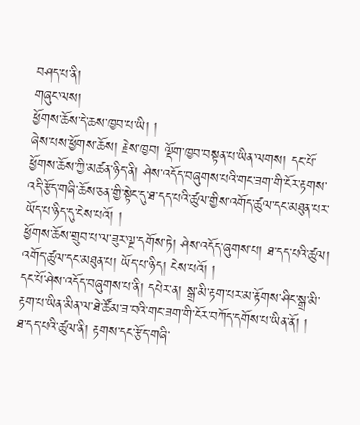བཤད་པ་ནི།
གཞུང་ལས།
ཕྱོགས་ཆོས་དེ་ཆས་ཁྱབ་པ་ཡི། །
ཞེས་པས་ཕྱོགས་ཆོས། རྗེས་ཁྱབ། ལྡོག་ཁྱབ་བསྟན་པ་ཡིན་ལགས། དང་པོ་ཕྱོགས་ཆོས་ཀྱི་མཚན་ཉིད་ནི། ཤེས་འདོད་བཞུགས་པའི་གང་ཟག་གི་ངོར་རྟགས་འདི་རྩོད་གཞི་ཆོས་ཅན་གྱི་སྟེང་དུ་ཐ་དད་པའི་ཚུལ་གྱིས་འགོད་ཚུལ་དང་མཐུན་པར་ཡོད་པ་ཉིད་དུ་ངེས་པའོ། །
ཕྱོགས་ཆོས་གྲུབ་པ་ལ་ཟུར་ལྔ་དགོས་ཏེ། ཤེས་འདོད་ཞུགས་པ། ཐ་དད་པའི་ཚུལ། འགོད་ཚུལ་དང་མཐུན་པ། ཡོད་པ་ཉིད། ངེས་པའོ། །
དང་པོ་ཤེས་འདོད་བཞུགས་པ་ནི། དཔེར་ན། སྒྲ་མི་རྟག་པར་མ་རྟོགས་ཤིང་སྒྲ་མི་རྟག་པ་ཡིན་མིན་ལ་ཐེ་ཚོམ་ཟ་བའི་གང་ཟག་གི་ངོར་བཀོད་དགོས་པ་ཡིན་ནོ། །
ཐ་དད་པའི་ཚུལ་ནི། རྟགས་དང་རྩོད་གཞི་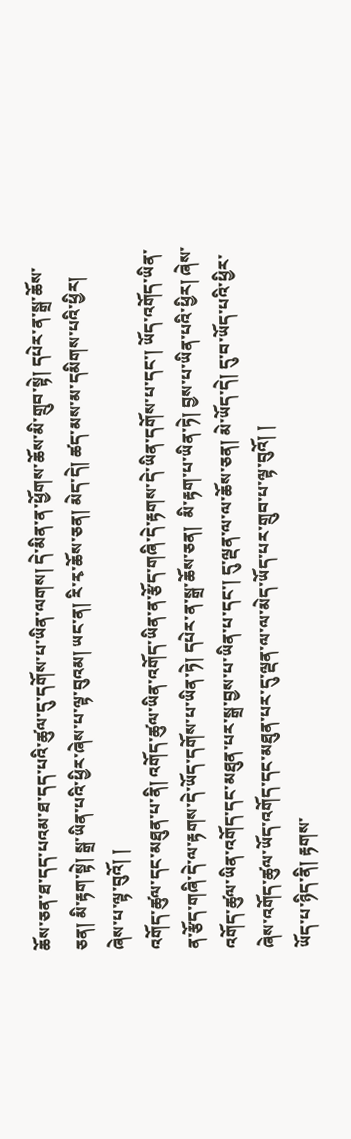ཆོས་ཅན་ཐ་དད་པའམ་ཐ་དད་པའི་ཚུལ་དུ་དགོས་པ་ཡིན་ལགས། དེ་མིན་ན་ཕྱོགས་ཆོས་མི་གྲུབ་སྟེ། དཔེར་ན་སྒྲ་ཆོས་ཅན། མི་རྟག་སྟེ། སྒྲ་ཡིན་པའི་ཕྱིར་ཞེས་པ་ལྟ་བུའམ། ཡང་ན། རི་རྭ་ཆོས་ཅན། མེད་དེ། ཚད་མས་མ་དམིགས་པའི་ཕྱིར། ཞེས་པ་ལྟ་བུའོ། །
འགོད་ཚུལ་དང་མཐུན་པ་ནི། འགོད་ཚུལ་ཡིན་འགོད་ཡིན་ན་རྩོད་གཞི་དེ་རྟགས་དེ་ཡིན་དགོས་པ་དང་། ཡོད་འགོད་ཡིན་ན་རྩོད་གཞི་དེ་ལ་རྟགས་དེ་ཡོད་དགོས་པ་ཡིན་ཏེ། དཔེར་ན་སྒྲ་ཆོས་ཅན།  མི་རྟག་པ་ཡིན་ཏེ། བྱས་པ་ཡིན་པའི་ཕྱིར། ཞེས་འགོད་ཚུལ་ཡིན་འགོད་དང་མཐུན་པར་སྒྲ་བྱས་པ་ཡིན་པ་དང་། དུ་ལྡན་ལ་ལ་ཆོས་ཅན། མེ་ཡོད་དེ། དུ་བ་ཡོད་པའི་ཕྱིར་ཞེས་འགོད་ཚུལ་ཡོད་འགོད་དང་མཐུན་པར་དུ་ལྡན་ལ་ལ་མེད་ཡོད་པར་གྲུབ་པ་ལྟ་བུའོ། །
ཡོད་པ་ཉིད་ནི། རྟགས་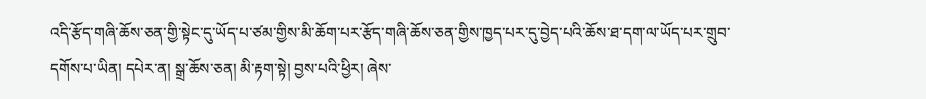འདི་རྩོད་གཞི་ཆོས་ཅན་གྱི་སྟེང་དུ་ཡོད་པ་ཙམ་གྱིས་མི་ཆོག་པར་རྩོད་གཞི་ཆོས་ཅན་གྱིས་ཁྱད་པར་དུ་བྱེད་པའི་ཆོས་ཐ་དག་ལ་ཡོད་པར་གྲུབ་དགོས་པ་ཡིན། དཔེར་ན། སྒྲ་ཆོས་ཅན། མི་རྟག་སྟེ། བྱས་པའི་ཕྱིར། ཞེས་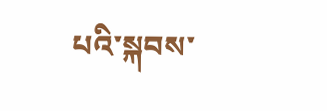པའི་སྐབས་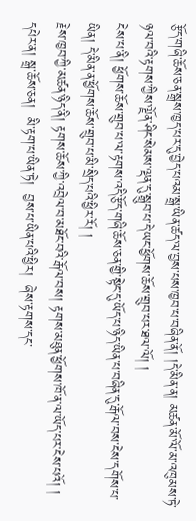རྩོད་གཞི་ཆོས་ཅན་སྒྲས་ཁྱད་པར་དུ་བྱེད་པའམ་སྒྲ་ཡིན་ཚད་ལ་བྱས་པས་ཁྱབ་པ་བཞིན་ནོ། །དེ་མིན་ན། མཚན་མོ་ལོ་མ་འཁུམས་ཏེ་ཉལ་བའི་རྟགས་ཀྱིས་ལྗོན་ཤིང་སེམས་ལྡན་དུ་སྒྲུབ་པ་དེ་ཡང་ཕྱོགས་ཆོས་གྲུབ་པར་ཐལ་ལོ། །
ངེས་པ་ནི། ཕྱོགས་ཆོས་གྲུབ་པ་ལ་རྟགས་འདི་རྩོད་གཞི་ཆོས་ཅན་གྱི་སྟེང་དུ་ཡོད་པ་ཉིད་ཡིན་པ་བཞིན་དུ་རྒོལ་བས་ངེས་དགོས་པ་ཡིན། དེ་མིན་ན་ཕྱོགས་ཆོས་གྲུབ་པ་མི་སྲིད་པའི་ཕྱིར་རོ། །
རྗེས་ཁྱབ་ཀྱི་མཚན་ཉིད་ནི། རྟགས་ཆོས་ཀྱི་འབྲེལ་བ་མཐོང་བའི་རྒོལ་བས། རྟགས་མཐུན་ཕྱོགས་ཁོ་ན་ལ་ཡོད་པར་ངེས་པའོ། །
དཔེར་ན། སྒྲ་ཆོས་ཅན།  མི་རྟག་པ་ཡིན་ཏེ།  བྱས་པ་ཡིན་པའི་ཕྱིར།  ཞེས་རྟགས་དང་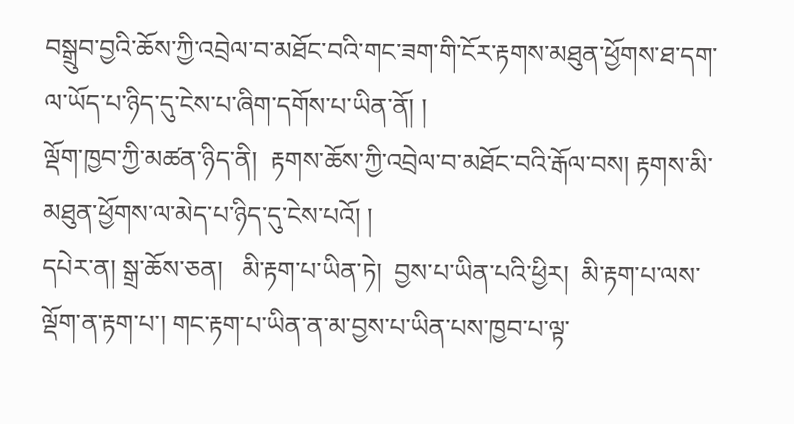བསྒྲུབ་བྱའི་ཆོས་ཀྱི་འབྲེལ་བ་མཐོང་བའི་གང་ཟག་གི་ངོར་རྟགས་མཐུན་ཕྱོགས་ཐ་དག་ལ་ཡོད་པ་ཉིད་དུ་ངེས་པ་ཞིག་དགོས་པ་ཡིན་ནོ། །
ལྡོག་ཁྱབ་ཀྱི་མཚན་ཉིད་ནི།  རྟགས་ཆོས་ཀྱི་འབྲེལ་བ་མཐོང་བའི་རྒོལ་བས། རྟགས་མི་མཐུན་ཕྱོགས་ལ་མེད་པ་ཉིད་དུ་ངེས་པའོ། །
དཔེར་ན། སྒྲ་ཆོས་ཅན།   མི་རྟག་པ་ཡིན་ཏེ།  བྱས་པ་ཡིན་པའི་ཕྱིར།  མི་རྟག་པ་ལས་ལྡོག་ན་རྟག་པ་། གང་རྟག་པ་ཡིན་ན་མ་བྱས་པ་ཡིན་པས་ཁྱབ་པ་ལྟ་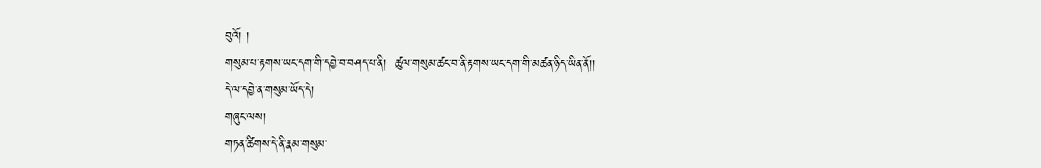བུའོ། །
གསུམ་པ་རྟགས་ཡང་དག་གི་དབྱེ་བ་བཤད་པ་ནི།  ཚུལ་གསུམ་ཚང་བ་ནི་རྟགས་ཡང་དག་གི་མཚན་ཉིད་ཡིན་ནོ།།
དེ་ལ་དབྱེ་ན་གསུམ་ཡོད་དེ།
གཞུང་ལས།
གཏན་ཚིགས་དེ་ནི་རྣམ་གསུམ་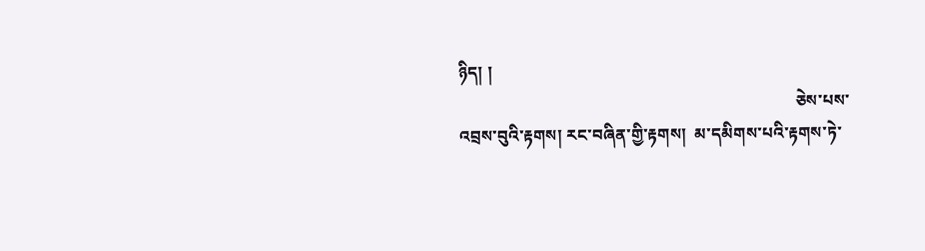ཉིད། །
                                                                                 ཅེས་པས་འབྲས་བུའི་རྟགས། རང་བཞིན་གྱི་རྟགས།  མ་དམིགས་པའི་རྟགས་ཏེ་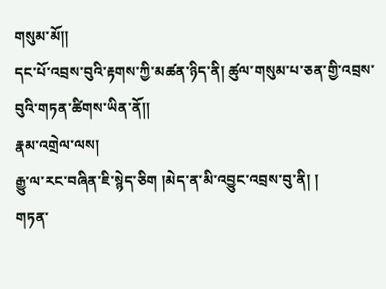གསུམ་མོ།།
དང་པོ་འབྲས་བུའི་རྟགས་ཀྱི་མཚན་ཉིད་ནི། ཚུལ་གསུམ་པ་ཅན་གྱི་འབྲས་བུའི་གཏན་ཚིགས་ཡིན་ནོ།།
རྣམ་འགྲེལ་ལས།
རྒྱུ་ལ་རང་བཞིན་ཇི་སྙེད་ཅིག །མེད་ན་མི་འབྱུང་འབྲས་བུ་ནི། །
གཏན་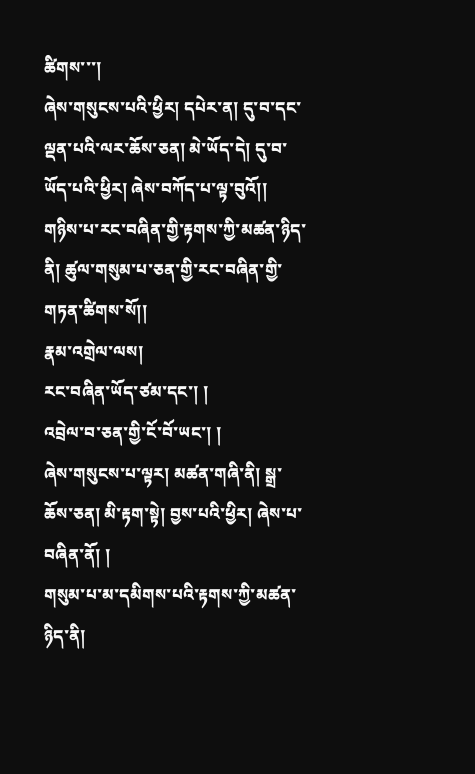ཚིགས་་་།
ཞེས་གསུངས་པའི་ཕྱིར། དཔེར་ན། དུ་བ་དང་ལྡན་པའི་ལར་ཆོས་ཅན། མེ་ཡོད་དེ། དུ་བ་ཡོད་པའི་ཕྱིར། ཞེས་བཀོད་པ་ལྟ་བུའོ།།
གཉིས་པ་རང་བཞིན་གྱི་རྟགས་ཀྱི་མཚན་ཉིད་ནི། ཚུལ་གསུམ་པ་ཅན་གྱི་རང་བཞིན་གྱི་གཏན་ཚིགས་སོ།།
རྣམ་འགྲེལ་ལས།
རང་བཞིན་ཡོད་ཙམ་དང་། །
འབྲེལ་བ་ཅན་གྱི་ངོ་བོ་ཡང་། །
ཞེས་གསུངས་པ་ལྟར། མཚན་གཞི་ནི། སྒྲ་ཆོས་ཅན། མི་རྟག་སྟེ། བྱས་པའི་ཕྱིར། ཞེས་པ་བཞིན་ནོ། །
གསུམ་པ་མ་དམིགས་པའི་རྟགས་ཀྱི་མཚན་ཉིད་ནི།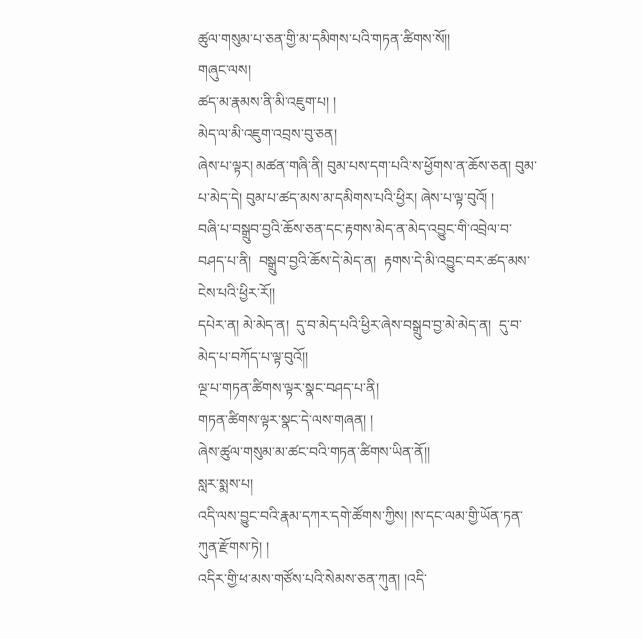ཚུལ་གསུམ་པ་ཅན་གྱི་མ་དམིགས་པའི་གཏན་ཚིགས་སོ།།
གཞུང་ལས།
ཚད་མ་རྣམས་ནི་མི་འཇུག་པ། །
མེད་ལ་མི་འཇུག་འབྲས་བུ་ཅན།
ཞེས་པ་ལྟར། མཚན་གཞི་ནི། བུམ་པས་དག་པའི་ས་ཕྱོགས་ན་ཆོས་ཅན། བུམ་པ་མེད་དེ། བུམ་པ་ཚད་མས་མ་དམིགས་པའི་ཕྱིར། ཞེས་པ་ལྟ་བུའོ། །
བཞི་པ་བསྒྲུབ་བྱའི་ཆོས་ཅན་དང་རྟགས་མེད་ན་མེད་འབྱུང་གི་འབྲེལ་བ་བཤད་པ་ནི།  བསྒྲུབ་བྱའི་ཆོས་དེ་མེད་ན།  རྟགས་དེ་མི་འབྱུང་བར་ཚད་མས་ངེས་པའི་ཕྱིར་རོ།།
དཔེར་ན། མེ་མེད་ན།  དུ་བ་མེད་པའི་ཕྱིར་ཞེས་བསྒྲུབ་བྱ་མེ་མེད་ན།  དུ་བ་མེད་པ་བཀོད་པ་ལྟ་བུའོ།།
ལྔ་པ་གཏན་ཚིགས་ལྟར་སྣང་བཤད་པ་ནི།
གཏན་ཚིགས་ལྟར་སྣང་དེ་ལས་གཞན། །
ཞེས་ཚུལ་གསུམ་མ་ཚང་བའི་གཏན་ཚིགས་ཡིན་ནོ།།
སླར་སྨས་པ།
འདི་ལས་བྱུང་བའི་རྣམ་དཀར་དགེ་ཚོགས་ཀྱིས། །ས་དང་ལམ་གྱི་ཡོན་ཏན་ཀུན་རྫོགས་ཏེ། །
འདིར་གྱི་ཕ་མས་གཙོས་པའི་སེམས་ཅན་ཀུན། །འདི་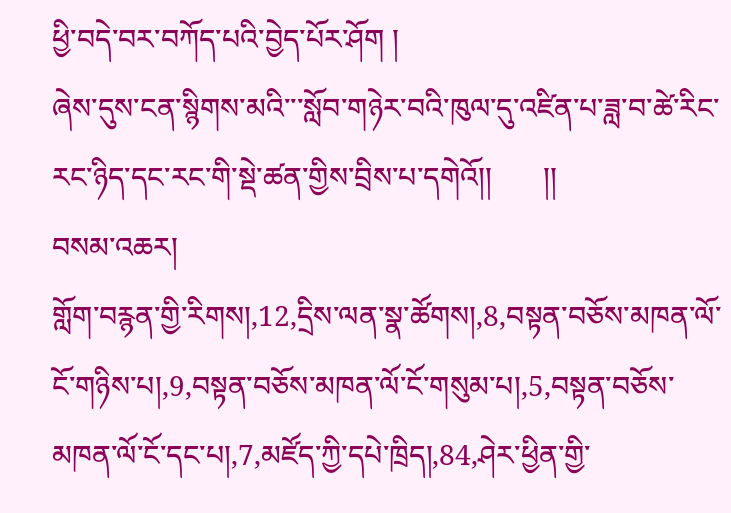ཕྱི་བདེ་བར་བཀོད་པའི་བྱེད་པོར་ཤོག །
ཞེས་དུས་ངན་སྙིགས་མའི་་་སློབ་གཉེར་བའི་ཁུལ་དུ་འཛིན་པ་ཟླ་བ་ཚེ་རིང་རང་ཉིད་དང་རང་གི་སྡེ་ཚན་གྱིས་བྲིས་པ་དགེའོ།།       །།
བསམ་འཆར།
གློག་བརྙན་གྱི་རིགས།,12,དྲིས་ལན་སྣ་ཚོགས།,8,བསྟན་བཅོས་མཁན་ལོ་ངོ་གཉིས་པ།,9,བསྟན་བཅོས་མཁན་ལོ་ངོ་གསུམ་པ།,5,བསྟན་བཅོས་མཁན་ལོ་ངོ་དང་པ།,7,མཛོད་ཀྱི་དཔེ་ཁྲིད།,84,ཤེར་ཕྱིན་གྱི་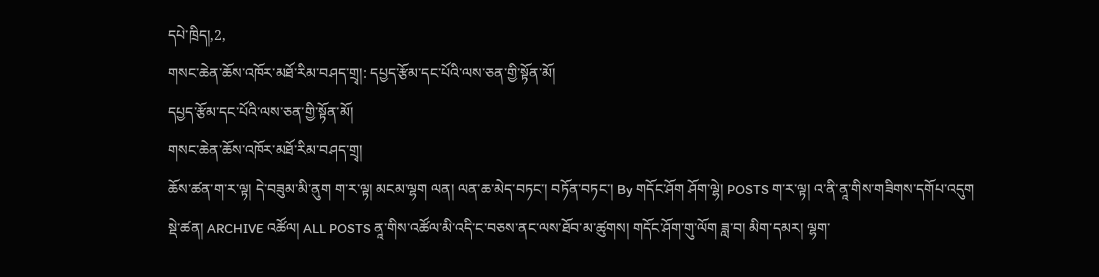དཔེ་ཁྲིད།,2,
གསང་ཆེན་ཆོས་འཁོར་མཐོ་རིམ་བཤད་གྲྭ།: དཔྱད་རྩོམ་དང་པོའི་ལས་ཅན་གྱི་སྟོན་མོ།
དཔྱད་རྩོམ་དང་པོའི་ལས་ཅན་གྱི་སྟོན་མོ།
གསང་ཆེན་ཆོས་འཁོར་མཐོ་རིམ་བཤད་གྲྭ།
ཆོས་ཚན་ག་ར་ལྟ། དེ་བཟུམ་མི་ནུག ག་ར་ལྟ། མངམ་ལྷག ལན། ལན་ཆ་མེད་བཏང་། བཏོན་བཏང་། By གདོང་ཤོག ཤོག་ལྷེ། POSTS ག་ར་ལྟ། འ་ནི་ནཱ་གིས་གཟིགས་དགོཔ་འདུག སྡེ་ཚན། ARCHIVE འཚོལ། ALL POSTS ནཱ་གིས་འཚོལ་མི་འདི་ང་བཅས་ནང་ལས་ཐོབ་མ་ཚུགས། གདོང་ཤོག་གུ་ལོག ཟླ་བ། མིག་དམར། ལྷག་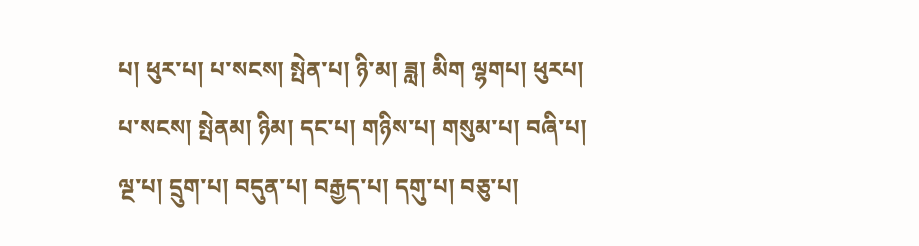པ། ཕུར་པ། པ་སངས། སྤེན་པ། ཉི་མ། ཟླ། མིག ལྷགཔ། ཕུརཔ། པ་སངས། སྤེནམ། ཉིམ། དང་པ། གཉིས་པ། གསུམ་པ། བཞི་པ། ལྔ་པ། དྲུག་པ། བདུན་པ། བརྒྱད་པ། དགུ་པ། བཅུ་པ།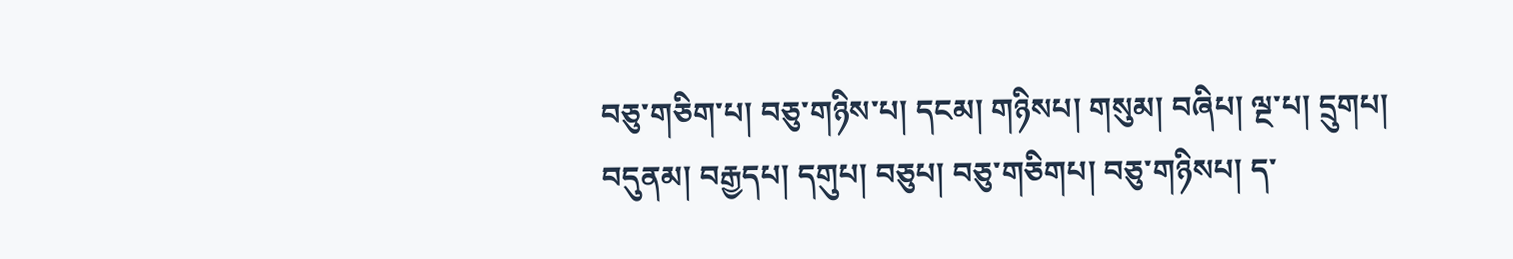བཅུ་གཅིག་པ། བཅུ་གཉིས་པ། དངམ། གཉིསཔ། གསུམ། བཞིཔ། ལྔ་པ། དྲུགཔ། བདུནམ། བརྒྱདཔ། དགུཔ། བཅུཔ། བཅུ་གཅིགཔ། བཅུ་གཉིསཔ། ད་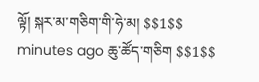ལྟོ། སྐར་མ་གཅིག་གི་ཧེ་མ། $$1$$ minutes ago ཆུ་ཚོད་གཅིག $$1$$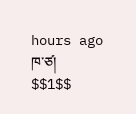hours ago ཁ་ཙ། $$1$$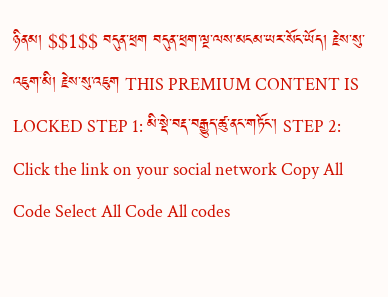ཉིནམ། $$1$$ བདུན་ཕྲག བདུན་ཕྲག་ལྔ་ལས་མངམ་ཡར་སོང་ཡོད། རྗེས་སུ་འཇུག་མི། རྗེས་སུ་འཇུག THIS PREMIUM CONTENT IS LOCKED STEP 1: མི་སྡེ་བརྡ་བརྒྱུད་ཚུ་ནང་གཏོང་། STEP 2: Click the link on your social network Copy All Code Select All Code All codes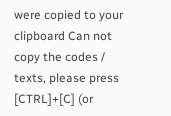were copied to your clipboard Can not copy the codes / texts, please press [CTRL]+[C] (or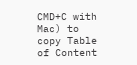CMD+C with Mac) to copy Table of Content